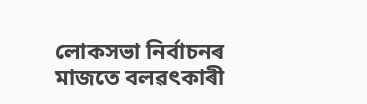লোকসভা নিৰ্বাচনৰ মাজতে বলৱৎকাৰী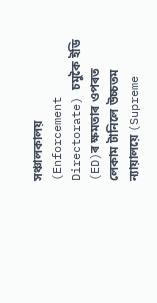সঞ্চালকালয় (Enforcement Directorate) চমুকৈ ইডি (ED)ৰ ক্ষমতাৰ ওপৰত লেকাম টানিলে উচ্চতম ন্যায়ালয়ে (Supreme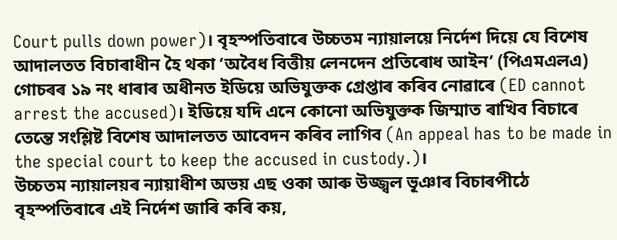Court pulls down power)। বৃহস্পতিবাৰে উচ্চতম ন্যায়ালয়ে নিৰ্দেশ দিয়ে যে বিশেষ আদালতত বিচাৰাধীন হৈ থকা ‘অবৈধ বিত্তীয় লেনদেন প্ৰতিৰোধ আইন’ (পিএমএলএ) গোচৰৰ ১৯ নং ধাৰাৰ অধীনত ইডিয়ে অভিযুক্তক গ্ৰেপ্তাৰ কৰিব নোৱাৰে (ED cannot arrest the accused)। ইডিয়ে যদি এনে কোনো অভিযুক্তক জিম্মাত ৰাখিব বিচাৰে তেন্তে সংশ্লিষ্ট বিশেষ আদালতত আবেদন কৰিব লাগিব (An appeal has to be made in the special court to keep the accused in custody.)।
উচ্চতম ন্যায়ালয়ৰ ন্যায়াধীশ অভয় এছ ওকা আৰু উজ্জ্বল ভূঞাৰ বিচাৰপীঠে বৃহস্পতিবাৰে এই নিৰ্দেশ জাৰি কৰি কয়,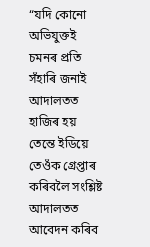“যদি কোনো অভিযুক্তই চমনৰ প্ৰতি সঁহাৰি জনাই আদালতত হাজিৰ হয় তেন্তে ইডিয়ে তেওঁক গ্ৰেপ্তাৰ কৰিবলৈ সংশ্লিষ্ট আদালতত আবেদন কৰিব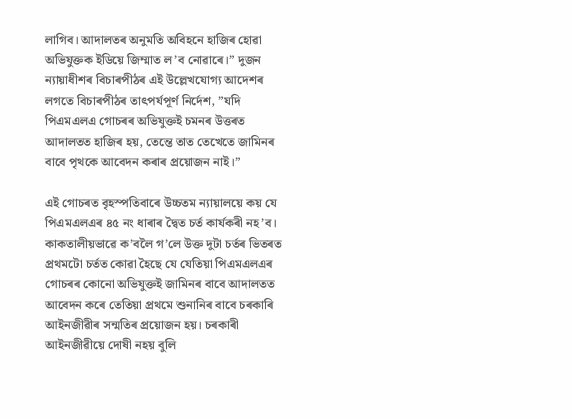লাগিব। আদালতৰ অনুমতি অবিহনে হাজিৰ হোৱা অভিযুক্তক ইডিয়ে জিম্মাত ল’ব নোৱাৰে।” দুজন ন্যায়াধীশৰ বিচাৰপীঠৰ এই উল্লেখযোগ্য আদেশৰ লগতে বিচাৰপীঠৰ তাৎপৰ্যপূৰ্ণ নিৰ্দেশ, ”যদি পিএমএলএ গোচৰৰ অভিযুক্তই চমনৰ উত্তৰত আদালতত হাজিৰ হয়, তেন্তে তাত তেখেতে জামিনৰ বাবে পৃথকে আবেদন কৰাৰ প্ৰয়োজন নাই।”

এই গোচৰত বৃহস্পতিবাৰে উচ্চতম ন্যায়ালয়ে কয় যে পিএমএলএৰ ৪৫ নং ধাৰাৰ দ্বৈত চৰ্ত কাৰ্যকৰী নহ’ব। কাকতালীয়ভাৱে ক’বলৈ গ’লে উক্ত দুটা চৰ্তৰ ভিতৰত প্ৰথমটো চৰ্তত কোৱা হৈছে যে যেতিয়া পিএমএলএৰ গোচৰৰ কোনো অভিযুক্তই জামিনৰ বাবে আদালতত আবেদন কৰে তেতিয়া প্ৰথমে শুনানিৰ বাবে চৰকাৰি আইনজীৱীৰ সন্মতিৰ প্ৰয়োজন হয়। চৰকাৰী আইনজীৱীয়ে দোষী নহয় বুলি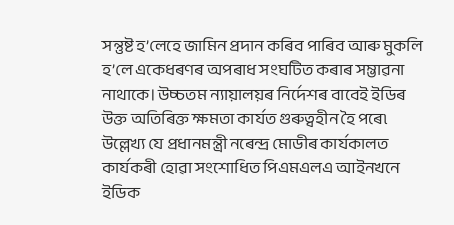সন্তুষ্ট হ’লেহে জামিন প্ৰদান কৰিব পাৰিব আৰু মুকলি হ’লে একেধৰণৰ অপৰাধ সংঘটিত কৰাৰ সম্ভাৱনা নাথাকে। উচ্চতম ন্যায়ালয়ৰ নিৰ্দেশৰ বাবেই ইডিৰ উক্ত অতিৰিক্ত ক্ষমতা কাৰ্যত গুৰুত্বহীন হৈ পৰে৷
উল্লেখ্য যে প্ৰধানমন্ত্ৰী নৰেন্দ্ৰ মোডীৰ কাৰ্যকালত কাৰ্যকৰী হোৱা সংশোধিত পিএমএলএ আইনখনে ইডিক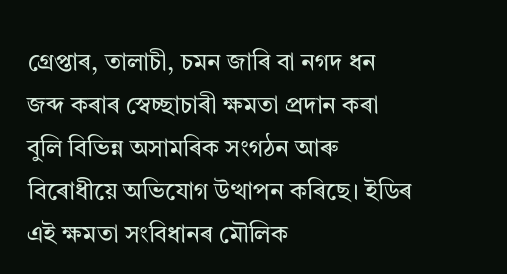গ্ৰেপ্তাৰ, তালাচী, চমন জাৰি বা নগদ ধন জব্দ কৰাৰ স্বেচ্ছাচাৰী ক্ষমতা প্ৰদান কৰা বুলি বিভিন্ন অসামৰিক সংগঠন আৰু বিৰোধীয়ে অভিযোগ উত্থাপন কৰিছে। ইডিৰ এই ক্ষমতা সংবিধানৰ মৌলিক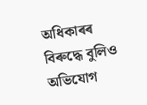অধিকাৰৰ বিৰুদ্ধে বুলিও অভিযোগ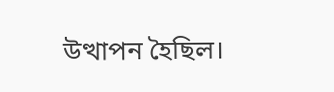উত্থাপন হৈছিল।